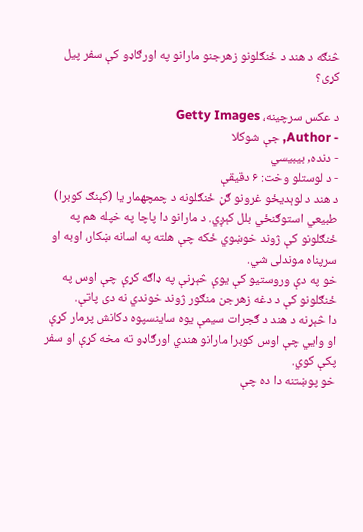څنګه د هند د ځنګلونو زهرجنو مارانو په اورګاډو کې سفر پیل کړی؟

د عکس سرچینه، Getty Images
- Author, جې شوکلا
- دنده, بيبيسي
- د لوستلو وخت: ۶ دقیقې
د هند د لوېدیځو غرونو ګڼ ځنګلونه د چمچهمار یا (کېنګ کوبرا) طبیعي استوګنځي بلل کېږي. د مارانو دا پاچا په خپله هم په ځنګلونو کې ژوند خوښوي ځکه چې هلته په اسانه ښکار، اوبه او سرپناه موندلی شي.
خو په دې وروستیو کې یوې څېړنې په ډاګه کړې چې اوس په ځنګلونو کې د دغه زهرجن منګور ژوند خوندي نه دی پاتې.
دا څېړنه د هند د ګجرات سیمې یوه ساینسپوه دکانش پرمار کړې او وايي چې اوس کوبرا مارانو هندي اورګاډو ته مخه کړې او سفر پکې کوي.
خو پوښتنه دا ده چې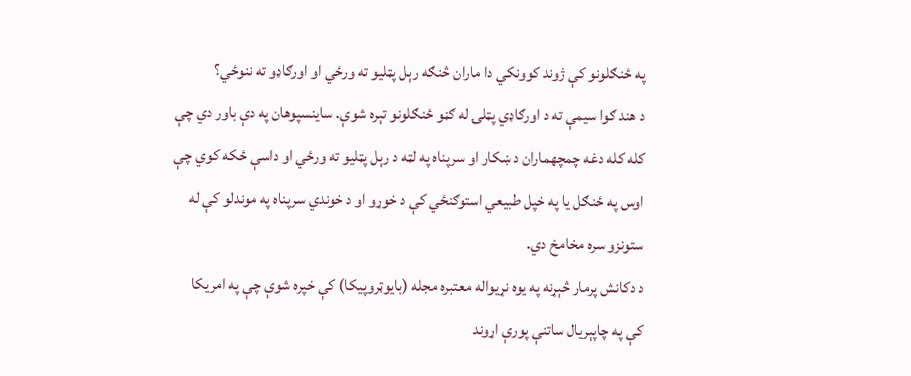په ځنګلونو کې ژوند کوونکي دا ماران څنګه رېل پټلیو ته ورځي او اورګاډو ته ننوځي؟
د هند ګوا سیمې ته د اورګاډي پټلۍ له ګڼو ځنګلونو تېره شوې. ساینسپوهان په دې باور دي چې کله کله دغه چمچهماران د ښکار او سرپناه په لټه د رېل پټلیو ته ورځي او داسې ځکه کوي چې اوس په ځنګل یا په خپل طبیعي استوګنځي کې د خوړو او د خوندي سرپناه په موندلو کې له ستونزو سره مخامخ دي.
د دکانش پرمار څېړنه په یوه نړیواله معتبره مجله (بایوټروپيکا) کې خپره شوې چې په امریکا کې په چاپېریال ساتنې پورې اړوند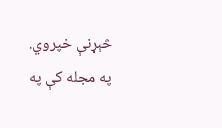څېړنې خپروي.
په مجله کې په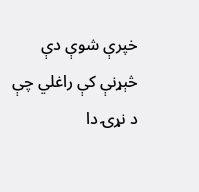خپرې شوې دې څېړنې کې راغلي چې د نړۍ دا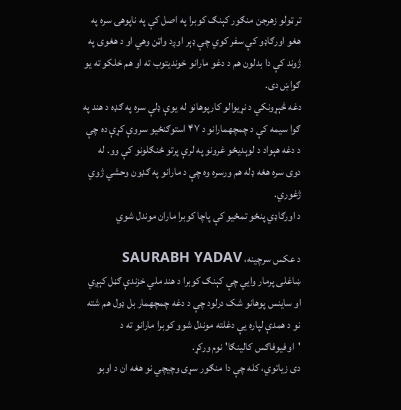تر ټولو زهرجن منګور کېنګ کوبرا په اصل کې په ناپوهۍ سره په هغو اورګاډو کې سفر کوي چې ډېر اوږد واټن وهي او د هغوی په ژوند کې دا بدلون هم د دغو مارانو خوندیتوب ته او هم خلکو ته یو ګواښ دی.
دغه څېړونکي د نړیوالو کارپوهانو له یوې ډلې سره په ګډه د هند په ګوا سیمه کې د چمچهمارانو د ۴۷ استوګنځيو سروې کړې ده چې د دغه هېواد د لوېدیځو غرونو په لرې پرتو ځنګلونو کې وو. له دوی سره هغه ډله هم ورسره وه چې د مارانو په ګډون وحشي ژوي ژغوري.
د اورګاډي پنځو تمځیو کې پاچا کوبرا ماران موندل شوي

د عکس سرچینه، SAURABH YADAV
ښاغلی پرمار وايي چې کېنګ کوبرا د هند ملي خزندې ګڼل کېږي او ساینس پوهانو شک درلود چې د دغه چمچهمار بل ډول هم شته نو د همدې لپاره یې دغلته موندل شوو کوبرا مارانو ته د 'اوفیوفاګس کالینګا' نوم ورکړ.
دی زیاتوي، کله چې دا منګور سړی وچیچي نو هغه ان د اوبو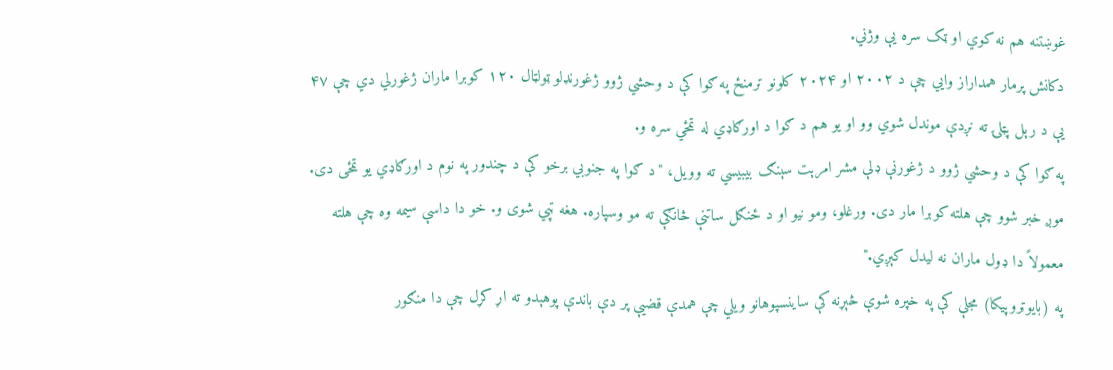غوښتنه هم نه کوي او ټک سره یې وژني.
دکانش پرمار همداراز وايي چې د ۲۰۰۲ او ۲۰۲۴ کلونو ترمنځ په ګوا کې د وحشي ژوو ژغورنډلو ټولټال ۱۲۰ کوبرا ماران ژغورلي دي چې ۴۷ یې د رېل پټلۍ ته نږدې موندل شوي وو او یو هم د ګوا د اورګاډي له تمځي سره و.
په ګوا کې د وحشي ژوو د ژغورنې ډلې مشر امرېت سېنګ بيبيسي ته وویل، "د ګوا په جنوبي برخو کې د چندور په نوم د اورګاډي یو تمځی دی. موږ خبر شوو چې هلته کوبرا مار دی. ورغلو، ومو نیو او د ځنګل ساتنې څانګې ته مو وسپاره. هغه ټپي شوی و. خو دا داسې سیمه وه چې هلته معمولاً دا ډول ماران نه لیدل کېږي."
په (بایوټروپيکا) مجلې کې په خپره شوې څېړنه کې ساینسپوهانو ویلي چې همدې قضیې پر دې باندې پوهېدو ته اړ کړل چې دا منګور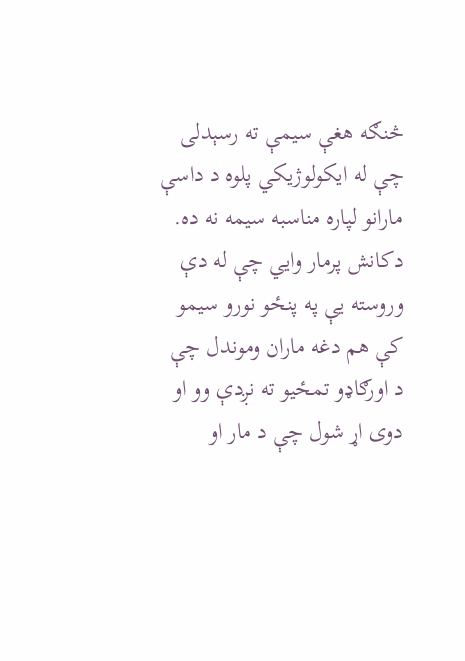څنګه هغې سیمې ته رسېدلی چې له ایکولوژيکي پلوه د داسې مارانو لپاره مناسبه سیمه نه ده.
دکانش پرمار وايي چې له دې وروسته یې په پنځو نورو سیمو کې هم دغه ماران وموندل چې د اورګاډو تمځیو ته نږدې وو او دوی اړ شول چې د مار او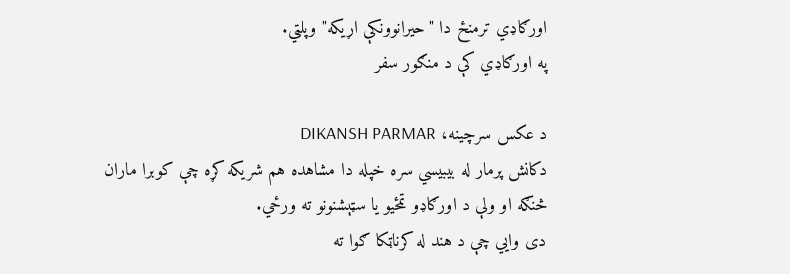اورګاډي ترمنځ دا "حیرانوونکې اړیکه" وپلټي.
په اورګاډي کې د منګور سفر

د عکس سرچینه، DIKANSH PARMAR
دکانش پرمار له بيبيسي سره خپله دا مشاهده هم شریکه کړه چې کوبرا ماران څنګه او ولې د اورګاډو تمځيو یا سټېشنونو ته ورځي.
دی وايي چې د هند له کرناټکا ګوا ته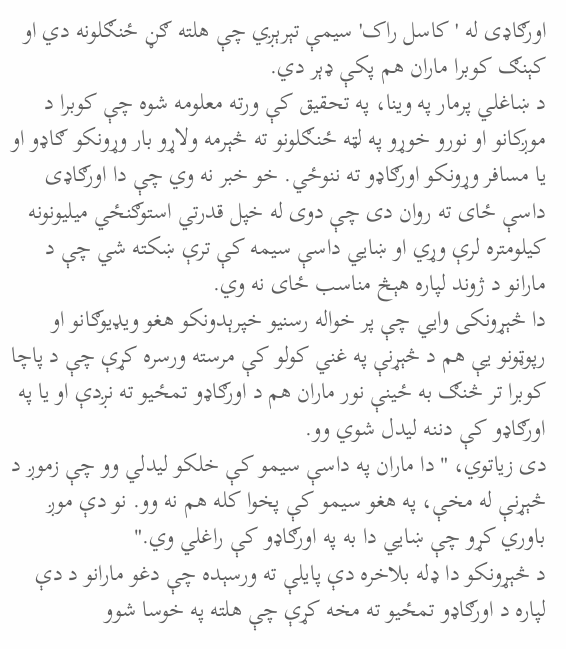اورګاډی له 'کاسل راک' سیمې تېرېږي چې هلته ګڼ ځنګلونه دي او کېنګ کوبرا ماران هم پکې ډېر دي.
د ښاغلي پرمار په وینا، په تحقیق کې ورته معلومه شوه چې کوبرا د موږکانو او نورو خوړو په لټه ځنګلونو ته څېرمه ولاړو بار وړونکو ګاډو او یا مسافر وړونکو اورګاډو ته ننوځي. خو خبر نه وي چې دا اورګاډی داسې ځای ته روان دی چې دوی له خپل قدرتي استوګنځي میلیونونه کیلومتره لرې وړي او ښايي داسې سیمه کې ترې ښکته شي چې د مارانو د ژوند لپاره هېڅ مناسب ځای نه وي.
دا څېړونکی وايي چې پر خواله رسنیو خپرېدونکو هغو ویډيوګانو او رپوټونو یې هم د څېړنې په غني کولو کې مرسته ورسره کړې چې د پاچا کوبرا تر څنګ به ځينې نور ماران هم د اورګاډو تمځيو ته نږدې او یا په اورګاډو کې دننه لیدل شوي وو.
دی زیاتوي، "دا ماران په داسې سیمو کې خلکو لیدلي وو چې زموږ د څېړنې له مخې، په هغو سیمو کې پخوا کله هم نه وو. نو دې موږ باوري کړو چې ښايي دا به په اورګاډو کې راغلي وي."
د څېړونکو دا ډله بلاخره دې پایلې ته ورسېده چې دغو مارانو د دې لپاره د اورګاډو تمځيو ته مخه کړې چې هلته په خوسا شوو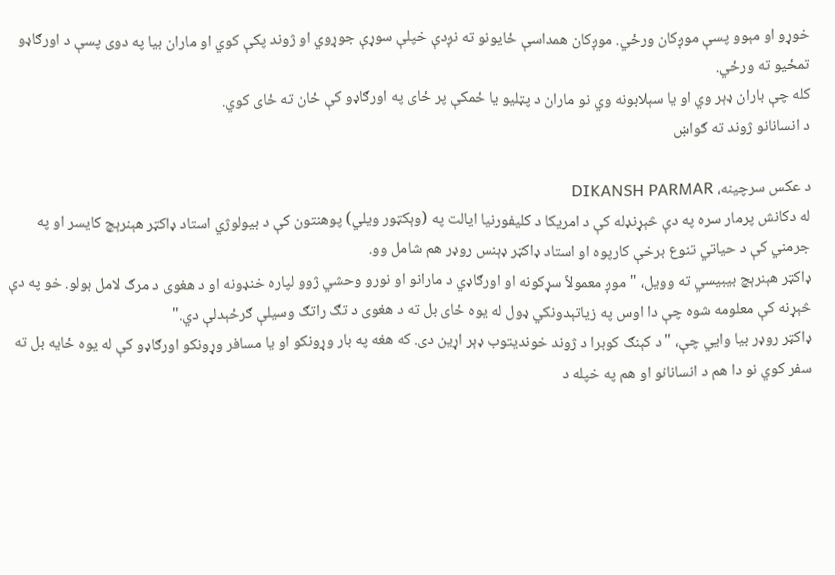خوړو او مېوو پسې موږکان ورځي. موږکان همداسې ځایونو ته نږدې خپلې سوړې جوړوي او ژوند پکې کوي او ماران بیا په دوی پسې د اورګاډو تمځيو ته ورځي.
کله چې باران ډېر وي او یا سېلابونه وي نو ماران د پټلیو یا ځمکې پر ځای په اورګاډو کې ځان ته ځای کوي.
د انسانانو ژوند ته ګواښ

د عکس سرچینه، DIKANSH PARMAR
له دکانش پرمار سره په دې څېړنډله کې د امریکا د کلیفورنیا ایالت په (وېکټور ویلي) پوهنتون کې د بیولوژي استاد ډاکټر هېنرېچ کایسر او په جرمني کې د حیاتي تنوع برخې کارپوه او استاد ډاکټر ډېنس روډر هم شامل وو.
ډاکټر هېنرېچ بيبيسي ته وویل، "موږ معمولاً سړکونه او اورګاډي د مارانو او نورو وحشي ژوو لپاره خنډونه او د هغوی د مرګ لامل بولو. خو په دې څېړنه کې معلومه شوه چې دا اوس په زیاتېدونکي ډول له یوه ځای بل ته د هغوی د تګ راتګ وسیلې ګرځېدلې دي."
ډاکټر روډر بیا وايي چې، "د کېنګ کوبرا د ژوند خوندیتوب ډېر اړین دی. که هغه په بار وړونکو او یا مسافر وړونکو اورګاډو کې له یوه ځایه بل ته سفر کوي نو دا هم د انسانانو او هم په خپله د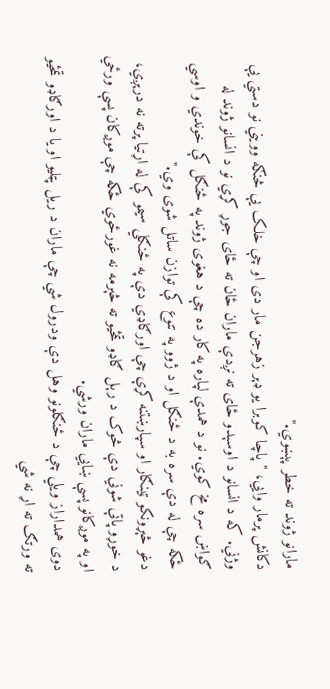مارانو ژوند ته خطر پېښوي."
دکانش پرمار وايي، "پاچا کوبرا یو ډېر زهرجن مار دی او چې خلک یې څنګه وویني نو دستي یې وژني. که د انسانو د اوسېدو ځای ته نږدې ماران ځان ته ځای جوړ کړي نو د انسانو ژوند له ګواښ سره مخ کوي. نو د همدې لپاره په کار ده چې د هغوی ژوند په ځنګل کې خوندي و اوسي ځکه چې له دې سره به د ځنګل او د ژوو په تنوع کې توازن ساتل شوی وي."
دغو څېړونکو ټينګار او سپارښتنه کړې چې اورګاډي دې په ځنګلي سیمو کې له اړتیا پرته نه درېږي، د خوړو پاتې شوني دې څوک د رېل ګاډو تمځيو ته څېرمه نه غورځوي ځکه چې موږکان پسې ورځي او په موږکانو پسې ښايي ماران ورشي.
دوی همداراز ویلي چې د ځنګلونو وهل دې ودرول شي چې ماران د ریل پټلیو او یا د اورګاډو تمځیو ته ورتګ ته اړ نه شي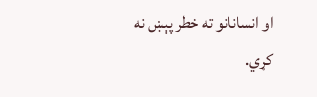او انسانانو ته خطر پېښ نه کړي.